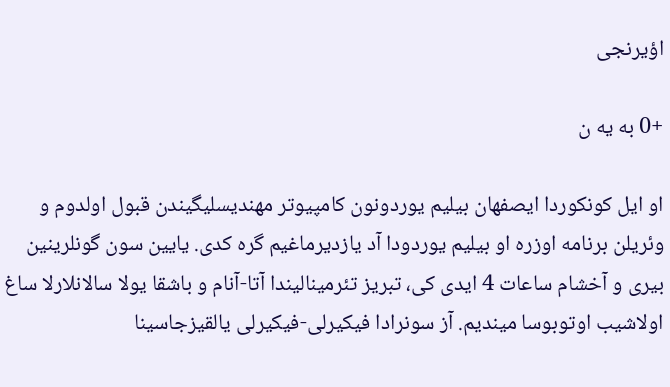اؤیرنجی

+0 به یه ن

او ایل کونکوردا ایصفهان بیلیم یوردونون کامپیوتر مهندیسلیگیندن قبول اولدوم و وئریلن برنامه اوزره او بیلیم یوردودا آد یازدیرماغیم گره کدی. یایین سون گونلرینین بیری و آخشام ساعات 4 ایدی کی، تبریز تئرمینالیندا آتا-آنام و باشقا یولا سالانلارلا ساغ اولاشیب اوتوبوسا میندیم. آز سونرادا فیکیرلی-فیکیرلی یالقیزجاسینا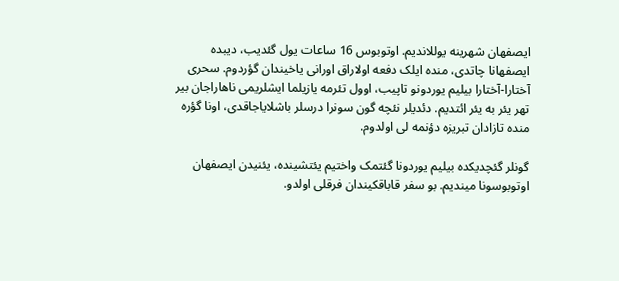ایصفهان شهرینه یوللاندیم. اوتوبوس 16 ساعات یول گئدیب، دیبده ایصفهانا چاتدی، منده ایلک دفعه اولاراق اورانی یاخیندان گؤردوم. سحری آختارا-آختارا بیلیم یوردونو تاپیب، اوول تئرمه یازیلما ایشلریمی ناهاراجان بیر تهر یئر به یئر ائتدیم. دئدیلر نئچه گون سونرا درسلر باشلایاجاقدی، اونا گؤره منده تازادان تبریزه دؤنمه لی اولدوم.

گونلر گئچدیکده بیلیم یوردونا گئتمک واختیم یئتشینده، یئنیدن ایصفهان اوتوبوسونا میندیم. بو سفر قاباقکیندان فرقلی اولدو.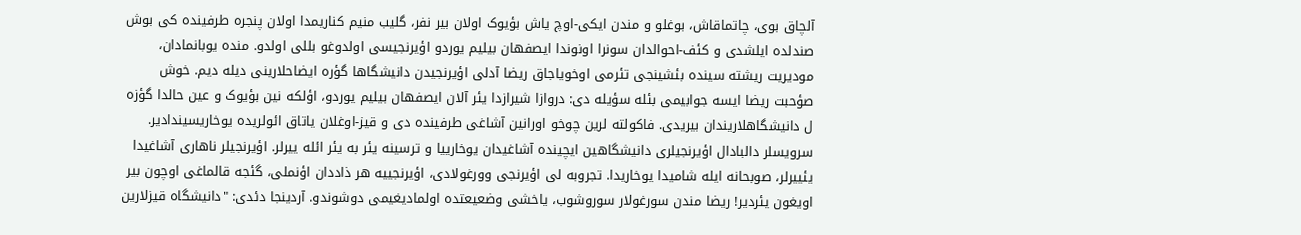آلچاق بوی، چاتماقاش، بوغلو و مندن ایکی-اوچ یاش بؤیوک اولان بیر نفر، گلیب منیم کناریمدا اولان پنجره طرفینده کی بوش صندلده ایلشدی و کئف-احوالدان سونرا اونوندا ایصفهان بیلیم یوردو اؤیرنجیسی اولدوغو بللی اولدو. منده یوبانمادان، مودیریت ریشته سینده بئشینجی تئرمی اوخویاجاق ریضا آدلی اؤیرنجیدن دانیشگاها گؤره ایضاحلارینی دیله دیم. خوش صؤحبت ریضا ایسه جوابیمی بئله سؤیله دی: دروازا شیرازدا یئر آلان ایصفهان بیلیم یوردو، اؤلکه نین بؤیوک و عین حالدا گؤزه ل دانیشگاهلاریندان بیریدی. فاکولته لرین چوخو اورانین آشاغی طرفینده دی و قیز-اوغلان یاتاق ائولریده یوخاریسیندادیر. سرویسلر دالبادال اؤیرنجیلری دانیشگاهین ایچینده آشاغیدان یوخارییا و ترسینه یئر به یئر ائله ییرلر. اؤیرنجیلر ناهاری آشاغیدا یئییرلر، صوبحانه ایله شامیدا یوخاریدا. تجروبه لی اؤیرنجی وورغولادی، اؤیرنجییه هر ذاددان اؤنملی، گئجه قالماغی اوچون بیر اویغون یئردیر! ریضا مندن سورغولار سوروشوب، یاخشی وضعیعتده اولمادیغیمی دوشوندو. آردینجا دئدی: "دانیشگاه قیزلارین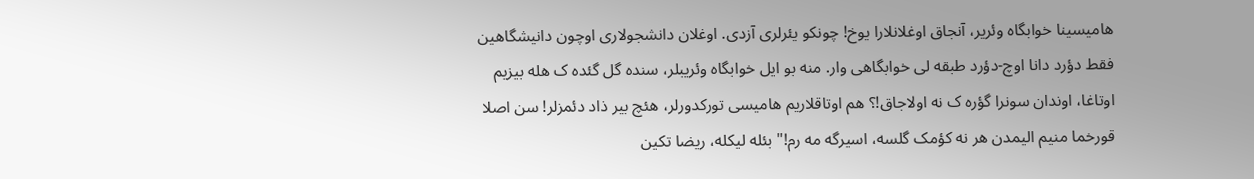هامیسینا خوابگاه وئریر، آنجاق اوغلانلارا یوخ! چونکو یئرلری آزدی. اوغلان دانشجولاری اوچون دانیشگاهین فقط دؤرد دانا اوچ-دؤرد طبقه لی خوابگاهی وار. منه بو ایل خوابگاه وئریبلر، سنده گل گئده ک هله بیزیم اوتاغا، اوندان سونرا گؤره ک نه اولاجاق!؟ هم اوتاقلاریم هامیسی تورکدورلر، هئچ بیر ذاد دئمزلر! سن اصلا قورخما منیم الیمدن هر نه کؤمک گلسه، اسیرگه مه رم!" بئله لیکله، ریضا تکین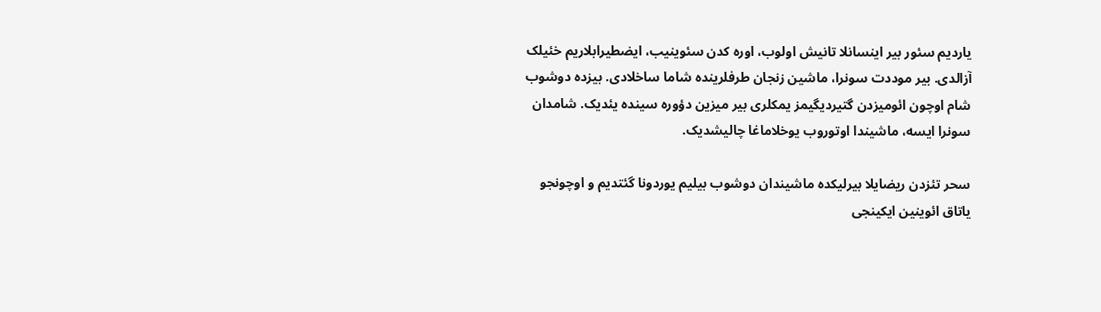یاردیم سئور بیر اینسانلا تانیش اولوب، اوره کدن سئوینیب، ایضطیرابلاریم خئیلک آزالدی. بیر موددت سونرا، ماشین زنجان طرفلرینده شاما ساخلادی. بیزده دوشوب شام اوچون ائومیزدن گتیردیگیمز یمکلری بیر میزین دؤوره سینده یئدیک. شامدان سونرا ایسه، ماشیندا اوتوروب یوخلاماغا چالیشدیک.

سحر تئزدن ریضایلا بیرلیکده ماشیندان دوشوب بیلیم یوردونا گئتدیم و اوچونجو یاتاق ائوینین ایکینجی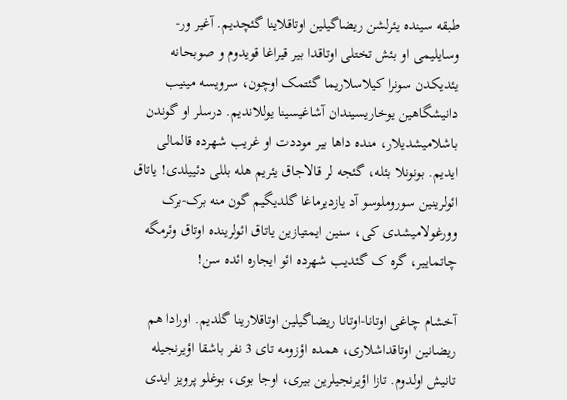طبقه سینده یئرلشن ریضاگیلین اوتاقلاینا گئچدیم. آغیر ور-وسایلیمی او بئش تختلی اوتاقدا بیر قیراغا قویدوم و صوبحانه یئدیکدن سونرا کیلاسلاریما گئتمک اوچون، سرویسه مینیب دانیشگاهین یوخاریسیندان آشاغیسینا یوللاندیم. درسلر او گوندن باشلامیشدیلار، منده داها بیر موددت او غریب شهرده قالمالی ایدیم. بونونلا بئله، گئجه لر قالاجاق یئریم هله بللی دئییلدی! یاتاق ائولرینین سوروملوسو آد یازدیرماغا گلدیگیم گون منه برک-برک وورغولامیشدی کی، سنین ایمتیازین یاتاق ائولرینده اوتاق وئرمگه چاتماییر، گره ک گئدیب شهرده ائو ایجاره ائده سن!

آخشام چاغی اوتانا-اوتانا ریضاگیلین اوتاقلارینا گلدیم. اورادا هم ریضانین اوتاقداشلاری، همده اؤزومه تای 3 نفر باشقا اؤیرنجیله تانیش اولدوم. تازا اؤیرنجیلرین بیری، اوجا بوی، بوغلو پرویز ایدی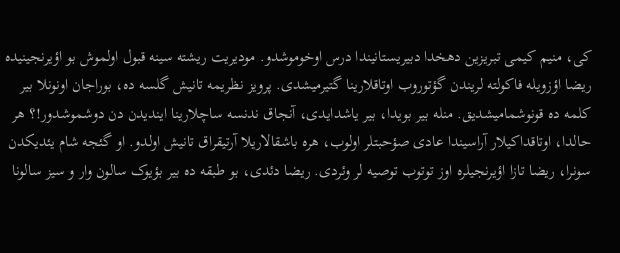کی، منیم کیمی تبریزین دهخدا دبیریستانیندا درس اوخوموشدو. مودیریت ریشته سینه قبول اولموش بو اؤیرنجینیده ریضا اؤزویله فاکولته لریندن گؤتوروب اوتاقلارینا گتیرمیشدی. پرویز نظریمه تانیش گلسه ده، بوراجان اونونلا بیر کلمه ده قونوشمامیشدیق. منله بیر بویدا، بیر یاشدایدی، آنجاق ندنسه ساچلارینا ایندیدن دن دوشموشدور!؟ هر حالدا، اوتاقداکیلار آراسیندا عادی صؤحبتلر اولوب، هره باشقالاریلا آرتیقراق تانیش اولدو. او گئجه شام یئدیکدن سونرا، ریضا تازا اؤیرنجیلره اوز توتوب توصیه لر وئردی. ریضا دئدی، بو طبقه ده بیر بؤیوک سالون وار و سیز سالونا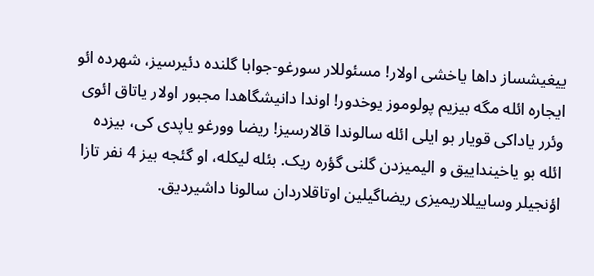ییغیشساز داها یاخشی اولار! مسئوللار سورغو-جوابا گلنده دئیرسیز، شهرده ائو ایجاره ائله مگه بیزیم پولوموز یوخدور! اوندا دانیشگاهدا مجبور اولار یاتاق ائوی وئرر یاداکی قویار بو ایلی ائله سالوندا قالارسیز! ریضا وورغو یاپدی کی، بیزده ائله بو یاخینداییق و الیمیزدن گلنی گؤره ریک. بئله لیکله، او گئجه بیز 4 نفر تازا اؤنجیلر وساییللاریمیزی ریضاگیلین اوتاقلاردان سالونا داشیردیق.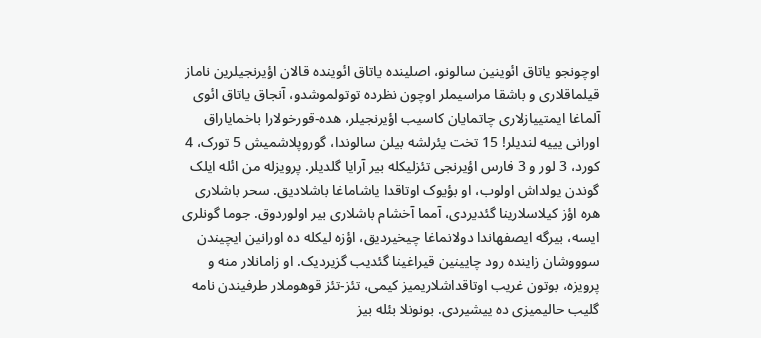اوچونجو یاتاق ائوینین سالونو، اصلینده یاتاق ائوینده قالان اؤیرنجیلرین ناماز قیلماقلاری و باشقا مراسیملر اوچون نظرده توتولموشدو، آنجاق یاتاق ائوی آلماغا ایمتییازلاری چاتمایان کاسیب اؤیرنجیلر، هده-قورخولارا باخمایاراق اورانی یییه لندیلر! 15 تخت یئرلشه بیلن سالوندا، گوروپلاشمیش 5 تورک، 4 کورد، 3 لور و 3 فارس اؤیرنجی تئزلیکله بیر آرایا گلدیلر. پرویزله من ائله ایلک گوندن یولداش اولوب، او بؤیوک اوتاقدا یاشاماغا باشلادیق. سحر باشلاری هره اؤز کیلاسلارینا گئدیردی، آمما آخشام باشلاری بیر اولوردوق. جوما گونلری ایسه، بیرگه ایصفهاندا دولانماغا چیخیردیق، اؤزه لیکله ده اورانین ایچیندن سوووشان زاینده رود چایینین قیراغینا گئدیب گزیردیک. او زامانلار منه و پرویزه، بوتون غریب اوتاقداشلاریمیز کیمی، تئز-تئز قوهوملار طرفیندن نامه گلیب حالیمیزی ده ییشیردی. بونونلا بئله بیز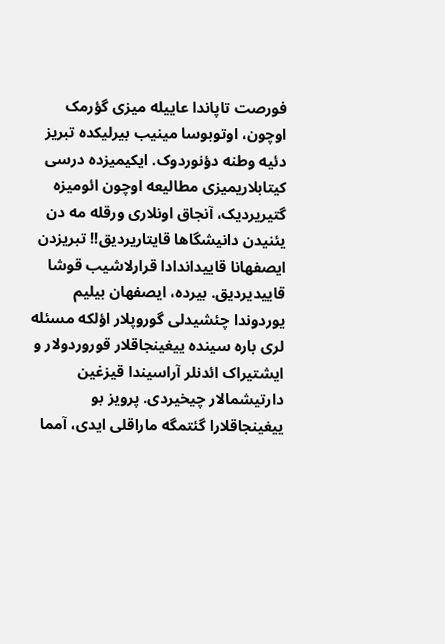فورصت تاپاندا عاییله میزی گؤرمک اوچون، اوتوبوسا مینیب بیرلیکده تبریز دئیه وطنه دؤنوردوک. ایکیمیزده درسی کیتابلاریمیزی مطالیعه اوچون ائومیزه گتیریردیک، آنجاق اونلاری ورقله مه دن یئنیدن دانیشگاها قایتاریردیق!! تبریزدن ایصفهانا قاییداندادا قرارلاشیب قوشا قاییدیردیق. بیرده، ایصفهان بیلیم یوردوندا چئشیدلی گوروپلار اؤلکه مسئله لری باره سینده ییغینجاقلار قوروردولار و ایشتیراک ائدنلر آراسیندا قیزغین دارتیشمالار چیخیردی. پرویز بو ییغینجاقلارا گئتمگه ماراقلی ایدی، آمما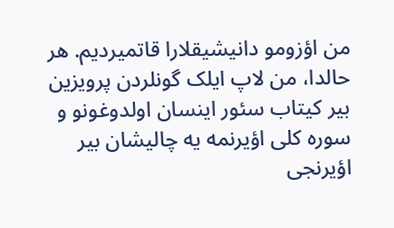من اؤزومو دانیشیقلارا قاتمیردیم. هر حالدا، من لاپ ایلک گونلردن پرویزین بیر کیتاب سئور اینسان اولدوغونو و سوره کلی اؤیرنمه یه چالیشان بیر اؤیرنجی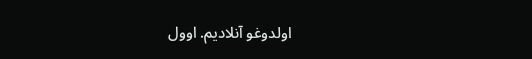اولدوغو آنلادیم. اوول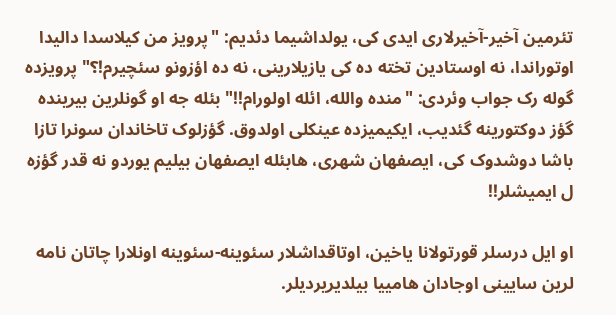تئرمین آخیر-آخیرلاری ایدی کی، یولداشیما دئدیم: "پرویز من کیلاسدا دالیدا اوتوراندا، نه اوستادین تخته ده کی یازیلارینی، نه ده اؤزونو سئچیرم!؟" پرویزده گوله رک جواب وئردی: "منده والله، ائله اولورام!!" بئله جه او گونلرین بیرینده گؤز دوکتورینه گئدیب، ایکیمیزده عینکلی اولدوق. گؤزلوک تاخاندان سونرا تازا باشا دوشدوک کی، ایصفهان شهری، هابئله ایصفهان بیلیم یوردو نه قدر گؤزه ل ایمیشلر!!

او ایل درسلر قورتولانا یاخین، اوتاقداشلار سئوینه-سئوینه اونلارا چاتان نامه لرین سایینی اوجادان هامییا بیلدیریردیلر.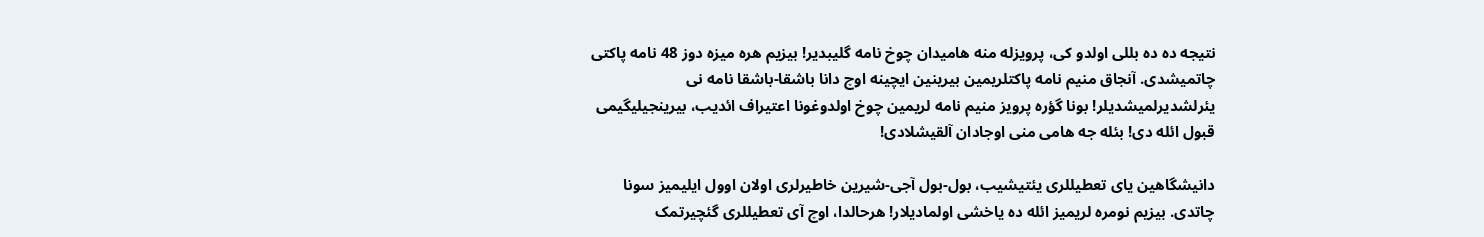نتیجه ده ده بللی اولدو کی، پرویزله منه هامیدان چوخ نامه گلیبدیر! بیزیم هره میزه دوز 48 نامه پاکتی چاتمیشدی. آنجاق منیم نامه پاکتلریمین بیرینین ایچینه اوچ دانا باشقا-باشقا نامه نی یئرلشدیرلمیشدیلر! بونا گؤره پرویز منیم نامه لریمین چوخ اولدوغونا اعتیراف ائدیب، بیرینجیلیگیمی قبول ائله دی! بئله جه هامی منی اوجادان آلقیشلادی!

دانیشگاهین یای تعطیللری یئتیشیب، بول-بول آجی-شیرین خاطیرلری اولان اوول ایلیمیز سونا چاتدی. بیزیم نومره لریمیز ائله ده یاخشی اولمادیلار! هرحالدا، اوچ آی تعطیللری گئچیرتمک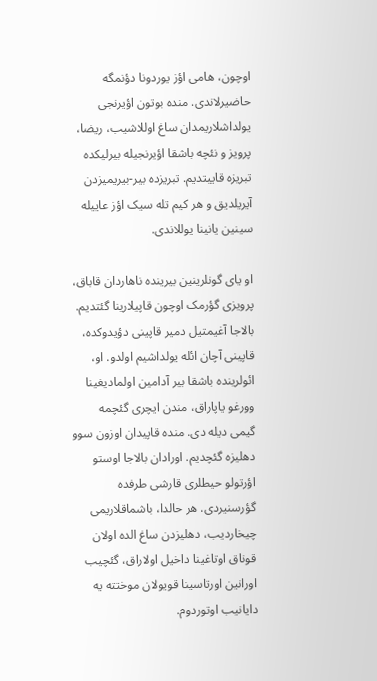اوچون، هامی اؤز یوردونا دؤنمگه حاضیرلاندی. منده بوتون اؤیرنجی یولداشلاریمدان ساغ اوللاشیب، ریضا، پرویز و نئچه باشقا اؤیرنجیله بیرلیکده تبریزه قاییتدیم. تبریزده بیر-بیریمیزدن آیریلدیق و هر کیم تله سیک اؤز عاییله سینین یانینا یوللاندی.

او یای گونلرینین بیرینده ناهاردان قاباق، پرویزی گؤرمک اوچون قاپیلارینا گئتدیم. بالاجا آغیمتیل دمیر قاپینی دؤیدوکده، قاپینی آچان ائله یولداشیم اولدو. او، ائولرینده باشقا بیر آدامین اولمادیغینا وورغو یاپاراق، مندن ایچری گئچمه گیمی دیله دی. منده قاپیدان اوزون سوو دهلیزه گئچدیم. اورادان بالاجا اوستو اؤرتولو حیطلری ‌قارشی طرفده گؤرسنیردی. هر حالدا، باشماقلاریمی چیخاردیب، دهلیزدن ساغ الده اولان قوناق اوتاغینا داخیل اولاراق، گئچیب اورانین اورتاسینا قویولان موختته یه دایانیب اوتوردوم.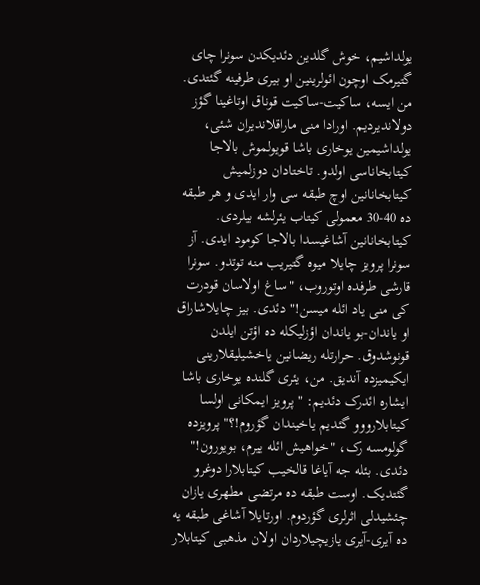یولداشیم، خوش گلدین دئدیکدن سونرا چای گتیرمک اوچون ائولرینین او بیری طرفینه گئتدی. من ایسه، ساکیت-ساکیت قوناق اوتاغینا گؤز دولاندیردیم. اورادا منی ماراقلاندیران شئی، یولداشیمین یوخاری باشا قویولموش بالاجا کیتابخاناسی اولدو. تاختادان دوزلمیش کیتابخانانین اوچ طبقه سی وار ایدی و هر طبقه ده 40-30 معمولی کیتاب یئرلشه بیلردی. کیتابخانانین آشاغیسدا بالاجا کومود ایدی. آز سونرا پرویز چایلا میوه گتیریب منه توتدو. سونرا قارشی طرفده اوتوروب، "ساغ اولاسان قودرت کی منی یاد ائله میسن!" دئدی. بیز چایلاشاراق او یاندان-بو یاندان اؤزلیکله ده اؤتن ایلدن قونوشدوق. حرارتله ریضانین یاخشیلیقلارینی ایکیمیزده آندیق. من، یئری گلنده یوخاری باشا ایشاره ائدرک دئدیم: "پرویز ایمکانی اولسا کیتابلارووو گئدیم یاخیندان گؤروم!؟" پرویزده گولومسه رک، "خواهیش ائله ییرم، بویورون!" دئدی. بئله جه آیاغا قالخیب کیتابلارا دوغرو گئتدیک. اوست طبقه ده مرتضی مطهری یازان چئشیدلی اثرلری گؤردوم. اورتایلا آشاغی طبقه یه ده آیری-آیری یازیچیلاردان اولان مذهبی کیتابلار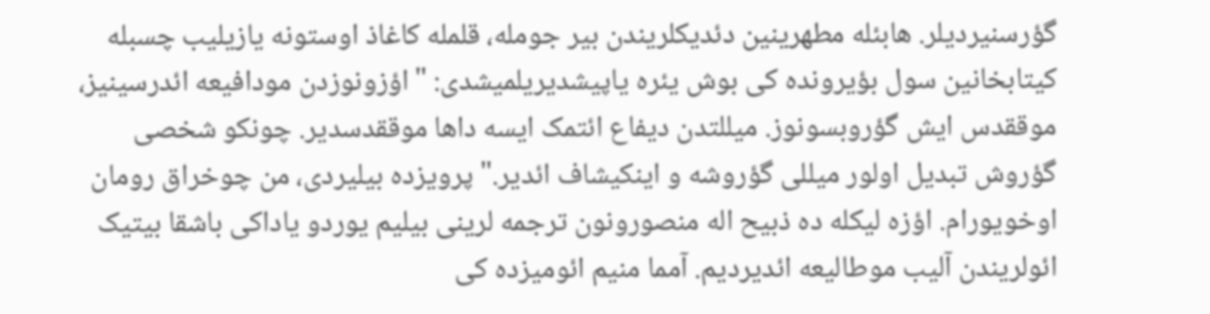گؤرسنیردیلر. هابئله مطهرینین دئدیکلریندن بیر جومله، قلمله کاغاذ اوستونه یازیلیب چسبله کیتابخانین سول بؤیرونده کی بوش یئره یاپیشدیریلمیشدی: "اؤزونوزدن مودافیعه ائدرسینیز، موققدس ایش گؤروبسونوز. میللتدن دیفاع ائتمک ایسه داها موققدسدیر. چونکو شخصی گؤروش تبدیل اولور میللی گؤروشه و اینکیشاف ائدیر." پرویزده بیلیردی، من چوخراق رومان اوخویورام. اؤزه لیکله ده ذبیح اله منصورونون ترجمه لرینی بیلیم یوردو یاداکی باشقا بیتیک ائولریندن آلیب موطالیعه ائدیردیم. آمما منیم ائومیزده کی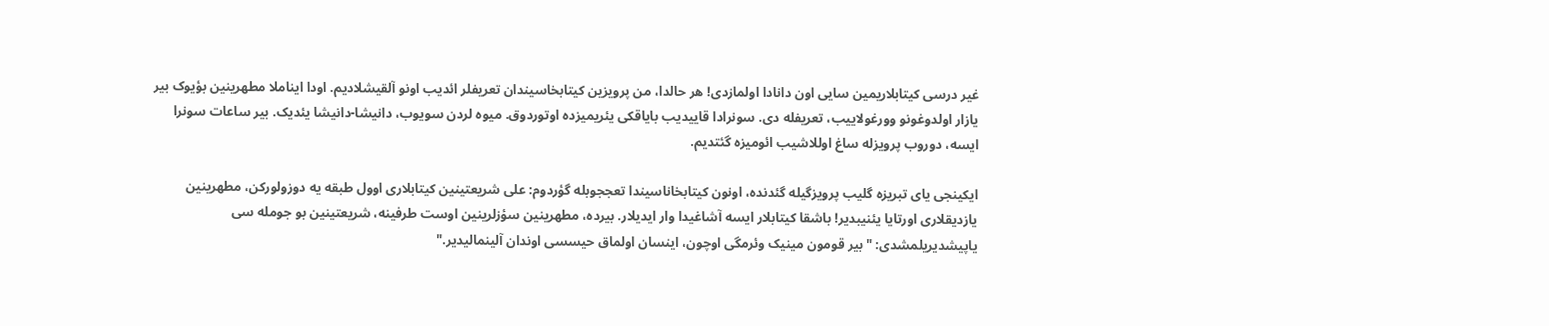غیر درسی کیتابلاریمین سایی اون دانادا اولمازدی! هر حالدا، من پرویزین کیتابخاسیندان تعریفلر ائدیب اونو آلقیشلادیم. اودا ایناملا مطهرینین بؤیوک بیر یازار اولدوغونو وورغولاییب، تعریفله دی. سونرادا قاییدیب بایاقکی یئریمیزده اوتوردوق. میوه لردن سویوب، دانیشا-دانیشا یئدیک. بیر ساعات سونرا ایسه، دوروب پرویزله ساغ اوللاشیب ائومیزه گئتدیم.

ایکینجی یای تبریزه گلیب پرویزگیله گئدنده، اونون کیتابخاناسیندا تعججوبله گؤردوم: علی شریعتینین کیتابلاری اوول طبقه یه دوزولورکن، مطهرینین یازدیقلاری اورتایا یئنیبدیر! باشقا کیتابلار ایسه آشاغیدا وار ایدیلار. بیرده، مطهرینین سؤزلرینین اوست طرفینه، شریعتینین بو جومله سی یاپیشدیریلمشدی: "بیر قومون مینیک وئرمگی اوچون، اینسان اولماق حیسسی اوندان آلینمالیدیر."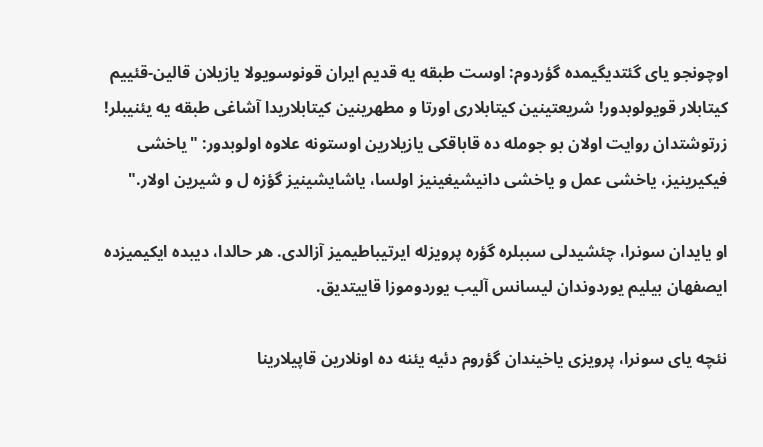اوچونجو یای گئتدیگیمده گؤردوم: اوست طبقه یه قدیم ایران قونوسویولا یازیلان قالین-قئییم کیتابلار قویولوبدور! شریعتینین کیتابلاری اورتا و مطهرینین کیتابلاریدا آشاغی طبقه یه یئنیبلر! زرتوشتدان روایت اولان بو جومله ده قاباقکی یازیلارین اوستونه علاوه اولوبدور: "یاخشی فیکیرینیز، یاخشی عمل و یاخشی دانیشیغینیز اولسا، یاشایشینیز گؤزه ل و شیرین اولار."

او یایدان سونرا، چئشیدلی سببلره گؤره پرویزله ایرتیباطیمیز آزالدی. هر حالدا، دیبده ایکیمیزده ایصفهان بیلیم یوردوندان لیسانس آلیب یوردوموزا قاییتدیق.

نئچه یای سونرا، پرویزی یاخیندان گؤروم دئیه یئنه ده اونلارین قاپیلارینا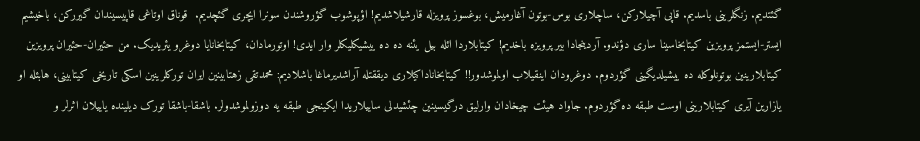گئتدیم. زنگلرینی باسدیم. قاپی آچیلارکن، ساچلاری بوس-بوتون آغارمیش، بوغسوز پرویزله قارشیلاشدیم! اؤپوشوب گؤروشندن سونرا ایچری گئچدیم.  قوناق اوتاغی قاپیسیندان گیررکن، باخیشیم ایستر-ایستمز پرویزین کیتابخاسینا ساری دؤندو. آردینجادا بیر پرویزه باخدیم! کیتابلاردا ائله بیل یئنه ده ده ییشیکلیکلر وار ایدی! اوتورمادان، کیتابخانایا دوغرو یئریدیک. من حئیران-حئیران پرویزین کیتابلارینین بوتونلوکله ده ییشیلدیگینی گؤردوم. دوغرودان اینقیلاب اولموشدور!! کیتابخاناداکیلاری دیققتله آراشدیرماغا باشلادیم: محمدتقی زهتابینین ایران تورکلرینین اسکی تاریخی کیتابینی، هابئله او یازارین آیری کیتابلارینی اوست طبقه ده گؤردوم. جاواد هیئت چیخادان وارلیق درگیسینین چئشیدلی ساییلاریدا ایکینجی طبقه یه دوزولموشدولر. باشقا-باشقا تورک دیلینده یاییلان اثرلر و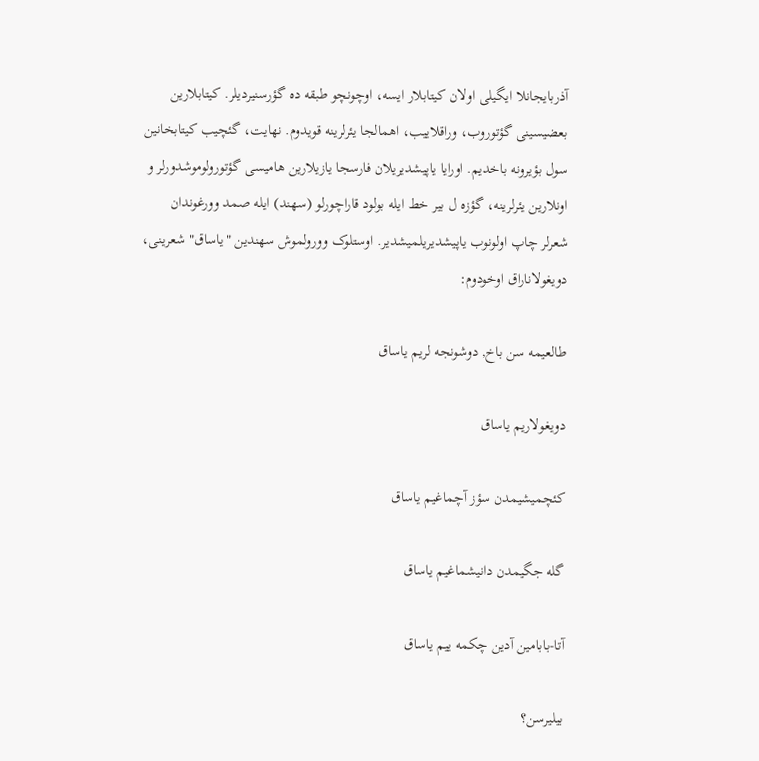آذربایجانلا ایگیلی اولان کیتابلار ایسه، اوچونچو طبقه ده گؤرسنیردیلر. کیتابلارین بعضیسینی گؤتوروب، وراقلاییب، اهمالجا یئرلرینه قویدوم. نهایت، گئچیب کیتابخانین سول بؤیرونه باخدیم. اورایا یاپیشدیریلان فارسجا یازیلارین هامیسی گؤتورولوموشدورلر و اونلارین یئرلرینه، گؤزه ل بیر خط ایله بولود قاراچورلو (سهند) ایله صمد وورغوندان شعرلر چاپ اولونوب یاپیشدیریلمیشدیر. اوستلوک وورولموش سهندین "یاساق" شعرینی، دویغولاناراق اوخودوم:

طالعیمه سن باخ, دوشونجه لریم یاساق

دویغولاریم یاساق

کئچمیشیمدن سؤز آچماغیم یاساق

گله جگیمدن دانیشماغیم یاساق

آتا-بابامین آدین چکمه ییم یاساق

بیلیرسن؟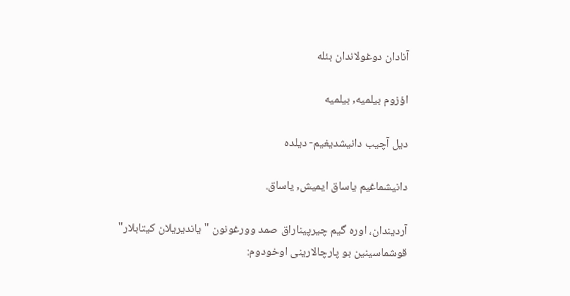آنادان دوغولاندان بئله

اؤزوم بیلمیه, بیلمیه

دیل آچیب دانیشدیغیم- دیلده

دانیشماغیم یاساق ایمیش, یاساق.

آردیندان، اوره گیم چیرپیناراق صمد وورغونون "یاندیریلان کیتابلار" قوشماسینین بو پارچالارینی اوخودوم: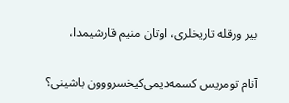بیر ورقله تاریخلری، اوتان منیم قارشیمدا،

آنام تومریس کسمه‌دیمی‌کیخسرووون باشینی؟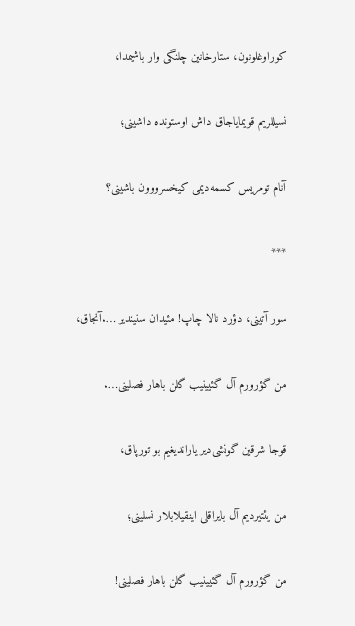کوراوغلونون، ستارخانین چلنگی وار باشیمدا،

نسیللریم قویمایاجاق داش اوستونده داشینی؛

آنام تومریس کسمه‌دیمی کیخسرووون باشینی؟

***

سور آتینی، دؤرد نالا چاپ! مئیدان سنیندیر ….آنجاق،

من گؤرورم آل گئیینیب گلن باهار فصلینی….

قوجا شرقین گونشی‌دیر یاراندیغیم بو تورپاق،

من یئتیردیم آل بایراقلی اینقیلابلار نسلینی؛

من گؤرورم آل گئیینیب گلن باهار فصلینی!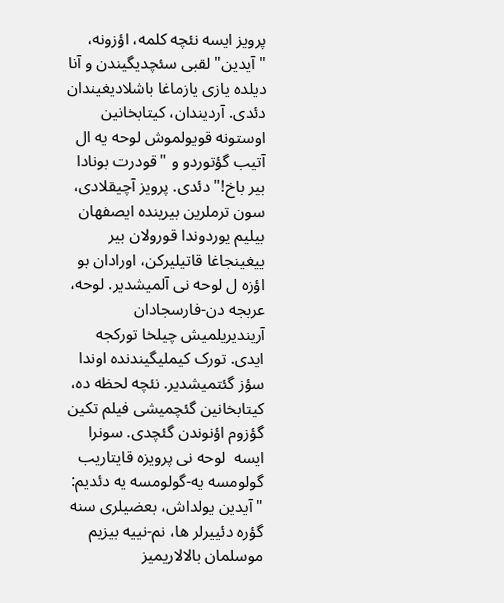پرویز ایسه نئچه کلمه، اؤزونه، "آیدین" لقبی سئچدیگیندن و آنا دیلده یازی یازماغا باشلادیغیندان دئدی. آردیندان، کیتابخانین اوستونه قویولموش لوحه یه ال آتیب گؤتوردو و "قودرت بونادا بیر باخ!" دئدی. پرویز آچیقلادی، سون ترملرین بیرینده ایصفهان بیلیم یوردوندا قورولان بیر ییغینجاغا قاتیلیرکن، اورادان بو اؤزه ل لوحه نی آلمیشدیر. لوحه، عربجه دن-فارسجادان آریندیریلمیش چیلخا تورکجه ایدی. تورک کیملیگیندنده اوندا سؤز گئتمیشدیر. نئچه لحظه ده، کیتابخانین گئچمیشی فیلم تکین گؤزوم اؤنوندن گئچدی. سونرا ایسه  لوحه نی پرویزه قایتاریب گولومسه یه-گولومسه یه دئدیم: "آیدین یولداش، بعضیلری سنه گؤره دئییرلر ها، نم-نییه بیزیم موسلمان بالالاریمیز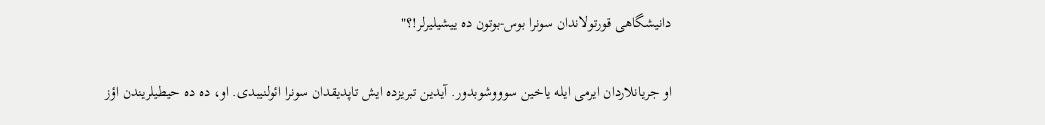دانیشگاهی قورتولاندان سونرا بوس-بوتون ده ییشیلیرلر!؟"

او جریانلاردان ایرمی ایله یاخین سوووشوبدور. آیدین تبریزده ایش تاپدیقدان سونرا ائولنیبدی. او، ده ده حیطیلریندن اؤز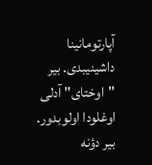آپارتومانینا داشینیبدی. بیر "اوختای" آدلی اوغلودا اولوبدور. بیر دؤنه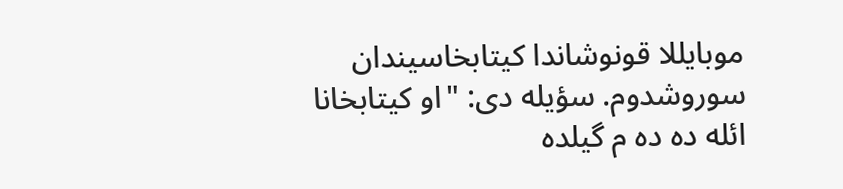موبایللا قونوشاندا کیتابخاسیندان سوروشدوم. سؤیله دی: "او کیتابخانا ائله ده ده م گیلده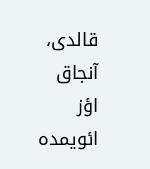قالدی، آنجاق اؤز ائویمده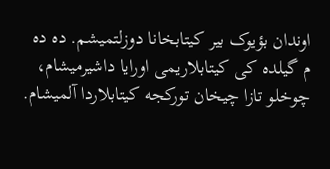اوندان بؤیوک بیر کیتابخانا دوزلتمیشم. ده ده م گیلده کی کیتابلاریمی اورایا داشیرمیشام، چوخلو تازا چیخان تورکجه کیتابلاردا آلمیشام.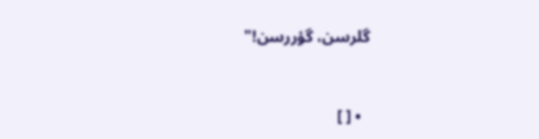گلرسن، گؤررسن!"



  • [ ]